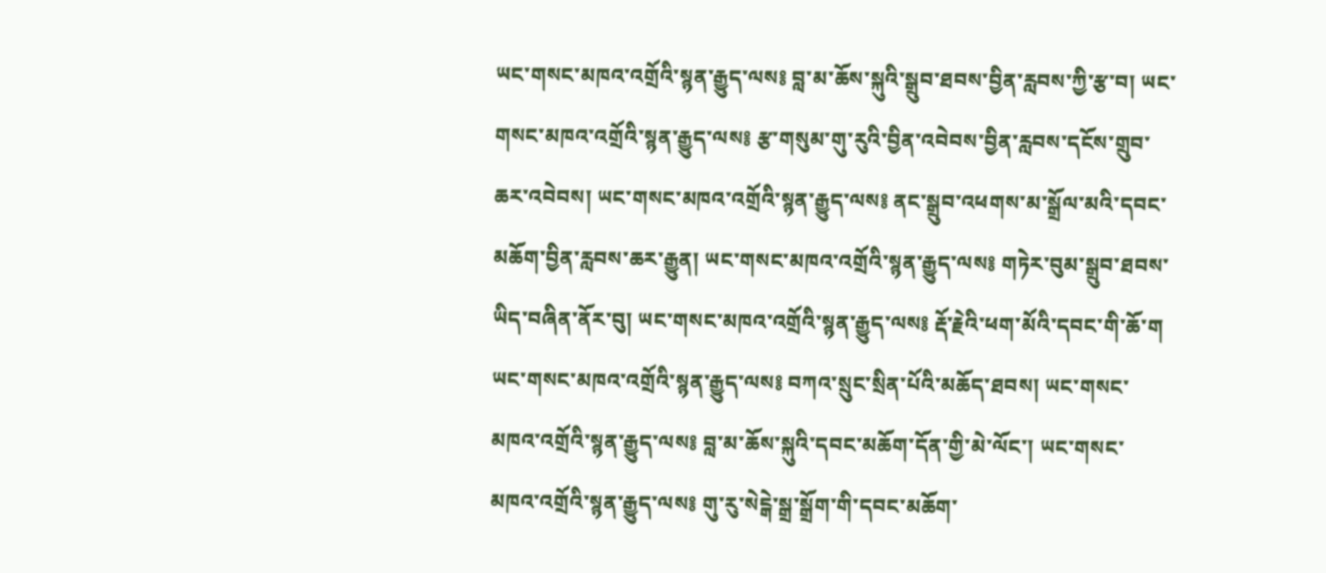ཡང་གསང་མཁའ་འགྲོའི་སྙན་རྒྱུད་ལས༔ བླ་མ་ཆོས་སྐུའི་སྒྲུབ་ཐབས་བྱིན་རླབས་ཀྱི་རྩ་བ། ཡང་གསང་མཁའ་འགྲོའི་སྙན་རྒྱུད་ལས༔ རྩ་གསུམ་གུ་རུའི་བྱིན་འབེབས་བྱིན་རླབས་དངོས་གྲུབ་ཆར་འབེབས། ཡང་གསང་མཁའ་འགྲོའི་སྙན་རྒྱུད་ལས༔ ནང་སྒྲུབ་འཕགས་མ་སྒྲོལ་མའི་དབང་མཆོག་བྱིན་རླབས་ཆར་རྒྱུན། ཡང་གསང་མཁའ་འགྲོའི་སྙན་རྒྱུད་ལས༔ གཏེར་བུམ་སྒྲུབ་ཐབས་ཡིད་བཞིན་ནོར་བུ། ཡང་གསང་མཁའ་འགྲོའི་སྙན་རྒྱུད་ལས༔ རྡོ་རྗེའི་ཕག་མོའི་དབང་གི་ཆོ་ག  ཡང་གསང་མཁའ་འགྲོའི་སྙན་རྒྱུད་ལས༔ བཀའ་སྲུང་སྲིན་པོའི་མཆོད་ཐབས། ཡང་གསང་མཁའ་འགྲོའི་སྙན་རྒྱུད་ལས༔ བླ་མ་ཆོས་སྐུའི་དབང་མཆོག་དོན་གྱི་མེ་ལོང་། ཡང་གསང་མཁའ་འགྲོའི་སྙན་རྒྱུད་ལས༔ གུ་རུ་སེངྒེ་སྒྲ་སྒྲོག་གི་དབང་མཆོག་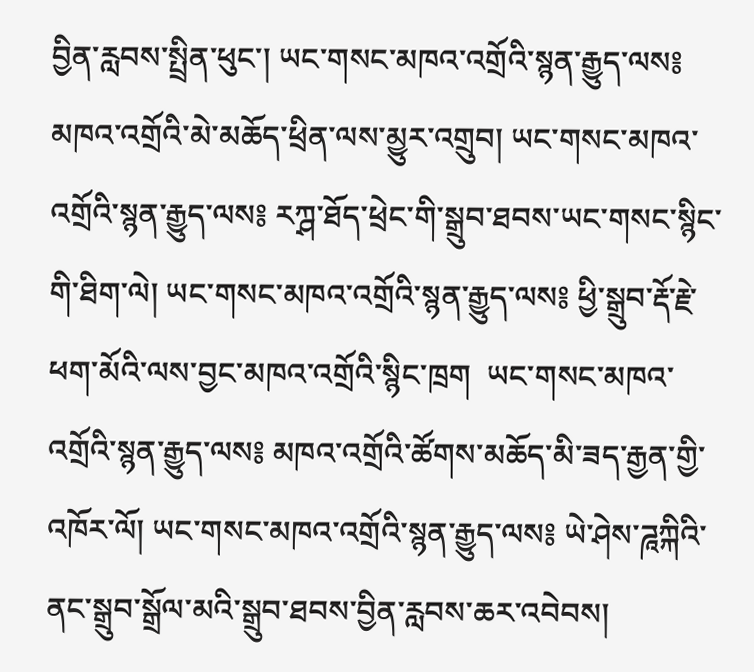བྱིན་རླབས་སྤྲིན་ཕུང་། ཡང་གསང་མཁའ་འགྲོའི་སྙན་རྒྱུད་ལས༔ མཁའ་འགྲོའི་མེ་མཆོད་ཕྲིན་ལས་མྱུར་འགྲུབ། ཡང་གསང་མཁའ་འགྲོའི་སྙན་རྒྱུད་ལས༔ རཀྴ་ཐོད་ཕྲེང་གི་སྒྲུབ་ཐབས་ཡང་གསང་སྙིང་གི་ཐིག་ལེ། ཡང་གསང་མཁའ་འགྲོའི་སྙན་རྒྱུད་ལས༔ ཕྱི་སྒྲུབ་རྡོ་རྗེ་ཕག་མོའི་ལས་བྱང་མཁའ་འགྲོའི་སྙིང་ཁྲག  ཡང་གསང་མཁའ་འགྲོའི་སྙན་རྒྱུད་ལས༔ མཁའ་འགྲོའི་ཚོགས་མཆོད་མི་ཟད་རྒྱན་གྱི་འཁོར་ལོ། ཡང་གསང་མཁའ་འགྲོའི་སྙན་རྒྱུད་ལས༔ ཡེ་ཤེས་ཌཱཀྐིའི་ནང་སྒྲུབ་སྒྲོལ་མའི་སྒྲུབ་ཐབས་བྱིན་རླབས་ཆར་འབེབས།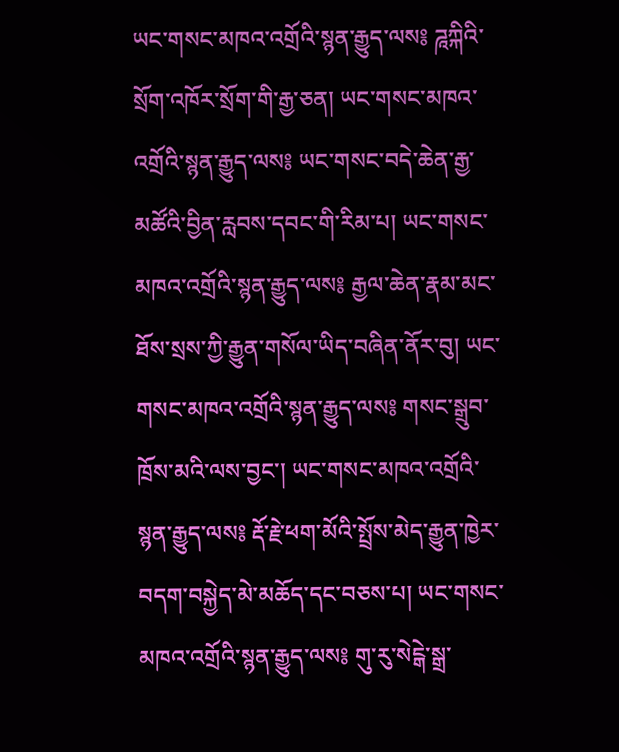ཡང་གསང་མཁའ་འགྲོའི་སྙན་རྒྱུད་ལས༔ ཌཱཀྐིའི་སྲོག་འཁོར་སྲོག་གི་རྒྱ་ཅན། ཡང་གསང་མཁའ་འགྲོའི་སྙན་རྒྱུད་ལས༔ ཡང་གསང་བདེ་ཆེན་རྒྱ་མཚོའི་བྱིན་རླབས་དབང་གི་རིམ་པ། ཡང་གསང་མཁའ་འགྲོའི་སྙན་རྒྱུད་ལས༔ རྒྱལ་ཆེན་རྣམ་མང་ཐོས་སྲས་ཀྱི་རྒྱུན་གསོལ་ཡིད་བཞིན་ནོར་བུ། ཡང་གསང་མཁའ་འགྲོའི་སྙན་རྒྱུད་ལས༔ གསང་སྒྲུབ་ཁྲོས་མའི་ལས་བྱང་། ཡང་གསང་མཁའ་འགྲོའི་སྙན་རྒྱུད་ལས༔ རྡོ་རྗེ་ཕག་མོའི་སྤྲོས་མེད་རྒྱུན་ཁྱེར་བདག་བསྐྱེད་མེ་མཆོད་དང་བཅས་པ། ཡང་གསང་མཁའ་འགྲོའི་སྙན་རྒྱུད་ལས༔ གུ་རུ་སེངྒེ་སྒྲ་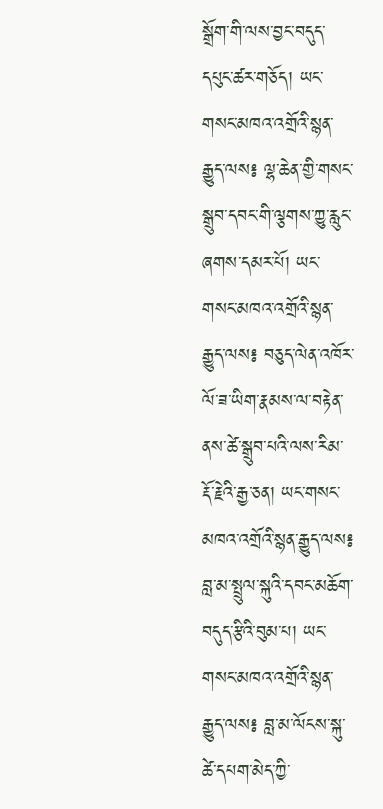སྒྲོག་གི་ལས་བྱང་བདུད་དཔུང་ཚར་གཅོད། ཡང་གསང་མཁའ་འགྲོའི་སྙན་རྒྱུད་ལས༔ ལྷ་ཆེན་གྱི་གསང་སྒྲུབ་དབང་གི་ལྕགས་ཀྱུ་རླུང་ཞགས་དམར་པོ། ཡང་གསང་མཁའ་འགྲོའི་སྙན་རྒྱུད་ལས༔ བཅུད་ལེན་འཁོར་ལོ་ཟ་ཡིག་རྣམས་ལ་བརྟེན་ནས་ཚེ་སྒྲུབ་པའི་ལས་རིམ་རྡོ་རྗེའི་རྒྱ་ཅན། ཡང་གསང་མཁའ་འགྲོའི་སྙན་རྒྱུད་ལས༔ བླ་མ་སྤྲུལ་སྐུའི་དབང་མཆོག་བདུད་རྩིའི་བུམ་པ། ཡང་གསང་མཁའ་འགྲོའི་སྙན་རྒྱུད་ལས༔ བླ་མ་ལོངས་སྐུ་ཚེ་དཔག་མེད་ཀྱི་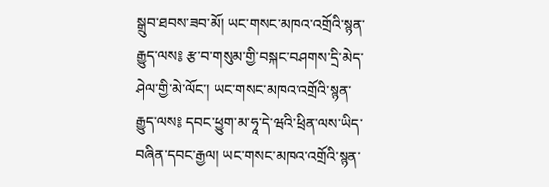སྒྲུབ་ཐབས་ཟབ་མོ། ཡང་གསང་མཁའ་འགྲོའི་སྙན་རྒྱུད་ལས༔ རྩ་བ་གསུམ་གྱི་བསྐང་བཤགས་དྲི་མེད་ཤེལ་གྱི་མེ་ལོང་། ཡང་གསང་མཁའ་འགྲོའི་སྙན་རྒྱུད་ལས༔ དབང་ཕྱུག་མ་ཧཱ་དེ་ཝའི་ཕྲིན་ལས་ཡིད་བཞིན་དབང་རྒྱལ། ཡང་གསང་མཁའ་འགྲོའི་སྙན་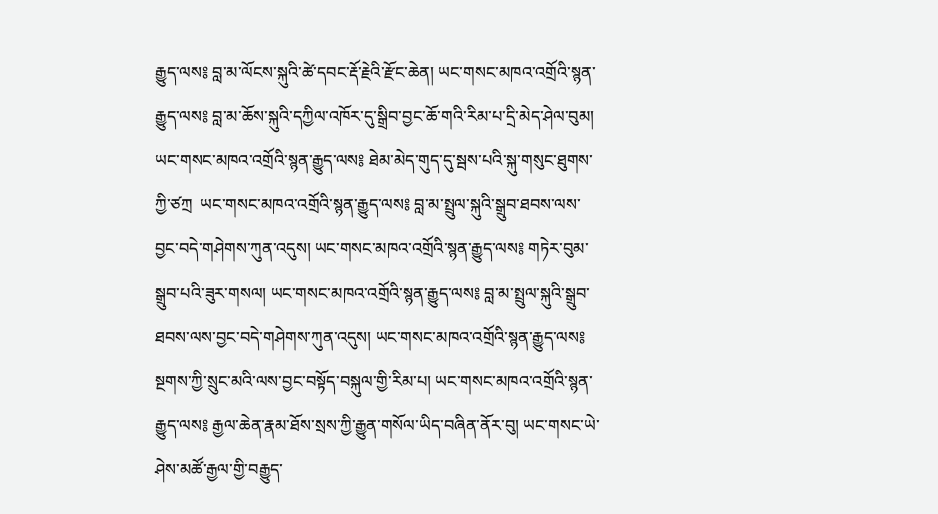རྒྱུད་ལས༔ བླ་མ་ལོངས་སྐུའི་ཚེ་དབང་རྡོ་རྗེའི་རྫོང་ཆེན། ཡང་གསང་མཁའ་འགྲོའི་སྙན་རྒྱུད་ལས༔ བླ་མ་ཆོས་སྐུའི་དཀྱིལ་འཁོར་དུ་སྒྲིབ་བྱང་ཆོ་གའི་རིམ་པ་དྲི་མེད་ཤེལ་བུམ།  ཡང་གསང་མཁའ་འགྲོའི་སྙན་རྒྱུད་ལས༔ ཐེམ་མེད་གུད་དུ་སྦས་པའི་སྐུ་གསུང་ཐུགས་ཀྱི་ཙཀྲ  ཡང་གསང་མཁའ་འགྲོའི་སྙན་རྒྱུད་ལས༔ བླ་མ་སྤྲུལ་སྐུའི་སྒྲུབ་ཐབས་ལས་བྱང་བདེ་གཤེགས་ཀུན་འདུས། ཡང་གསང་མཁའ་འགྲོའི་སྙན་རྒྱུད་ལས༔ གཏེར་བུམ་སྒྲུབ་པའི་ཟུར་གསལ། ཡང་གསང་མཁའ་འགྲོའི་སྙན་རྒྱུད་ལས༔ བླ་མ་སྤྲུལ་སྐུའི་སྒྲུབ་ཐབས་ལས་བྱང་བདེ་གཤེགས་ཀུན་འདུས། ཡང་གསང་མཁའ་འགྲོའི་སྙན་རྒྱུད་ལས༔ སྔགས་ཀྱི་སྲུང་མའི་ལས་བྱང་བསྟོད་བསྐུལ་གྱི་རིམ་པ། ཡང་གསང་མཁའ་འགྲོའི་སྙན་རྒྱུད་ལས༔ རྒྱལ་ཆེན་རྣམ་ཐོས་སྲས་ཀྱི་རྒྱུན་གསོལ་ཡིད་བཞིན་ནོར་བུ། ཡང་གསང་ཡེ་ཤེས་མཚོ་རྒྱལ་གྱི་བརྒྱུད་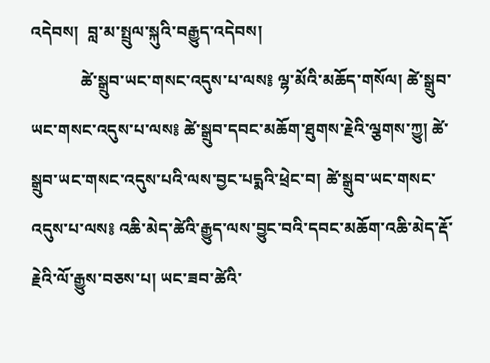འདེབས།  བླ་མ་སྤྲུལ་སྐུའི་བརྒྱུད་འདེབས།
            ཚེ་སྒྲུབ་ཡང་གསང་འདུས་པ་ལས༔ ལྷ་མོའི་མཆོད་གསོལ། ཚེ་སྒྲུབ་ཡང་གསང་འདུས་པ་ལས༔ ཚེ་སྒྲུབ་དབང་མཆོག་ཐུགས་རྗེའི་ལྕགས་ཀྱུ། ཚེ་སྒྲུབ་ཡང་གསང་འདུས་པའི་ལས་བྱང་པདྨའི་ཕྲེང་བ། ཚེ་སྒྲུབ་ཡང་གསང་འདུས་པ་ལས༔ འཆི་མེད་ཚེའི་རྒྱུད་ལས་བྱུང་བའི་དབང་མཆོག་འཆི་མེད་རྡོ་རྗེའི་ལོ་རྒྱུས་བཅས་པ། ཡང་ཟབ་ཚེའི་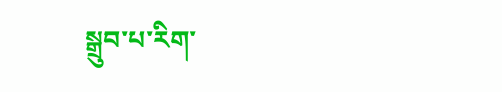སྒྲུབ་པ་རིག་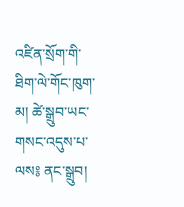འཛིན་སྲོག་གི་ཐིག་ལེ་གོང་ཁུག་མ། ཚེ་སྒྲུབ་ཡང་གསང་འདུས་པ་ལས༔ ནང་སྒྲུབ།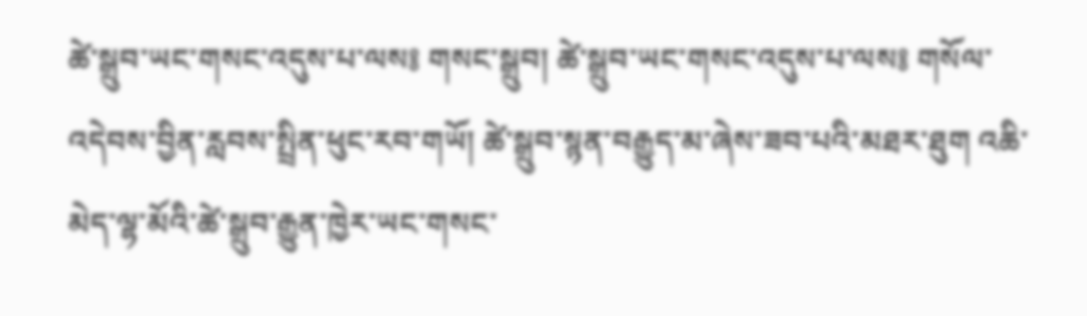ཚེ་སྒྲུབ་ཡང་གསང་འདུས་པ་ལས༔ གསང་སྒྲུབ། ཚེ་སྒྲུབ་ཡང་གསང་འདུས་པ་ལས༔ གསོལ་འདེབས་བྱིན་རླབས་སྤྲིན་ཕུང་རབ་གཡོ། ཚེ་སྒྲུབ་སྙན་བརྒྱུད་མ་ཞེས་ཟབ་པའི་མཐར་ཐུག འཆི་མེད་ལྷ་མོའི་ཚེ་སྒྲུབ་རྒྱུན་ཁྱེར་ཡང་གསང་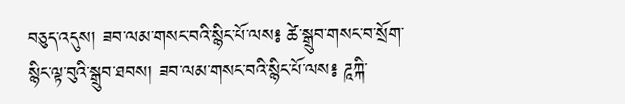བཅུད་འདུས། ཟབ་ལམ་གསང་བའི་སྙིང་པོ་ལས༔ ཚེ་སྒྲུབ་གསང་བ་སྲོག་སྙིང་ལྟ་བུའི་སྒྲུབ་ཐབས། ཟབ་ལམ་གསང་བའི་སྙིང་པོ་ལས༔ ཌཱཀྐི་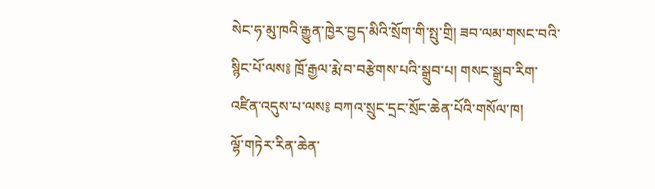སེང་ཧ་མུ་ཁའི་རྒྱུན་ཁྱེར་བྱད་མིའི་སྲོག་གི་སྤུ་གྲི། ཟབ་ལམ་གསང་བའི་སྙིང་པོ་ལས༔ ཁྲོ་རྒྱལ་རྨེ་བ་བརྩེགས་པའི་སྒྲུབ་པ། གསང་སྒྲུབ་རིག་འཛིན་འདུས་པ་ལས༔ བཀའ་སྲུང་དྲང་སྲོང་ཆེན་པོའི་གསོལ་ཁ།
ལྷོ་གཏེར་རིན་ཆེན་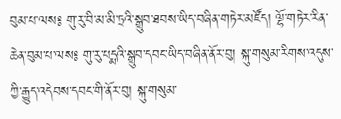བུམ་པ་ལས༔ གུ་རུ་བི་མ་མི་ཏྲའི་སྒྲུབ་ཐབས་ཡིད་བཞིན་གཏེར་མཛོད། ལྷོ་གཏེར་རིན་ཆེན་བུམ་པ་ལས༔ གུ་རུ་པདྨའི་སྒྲུབ་དབང་ཡིད་བཞིན་ནོར་བུ། སྐུ་གསུམ་རིགས་འདུས་ཀྱི་རྒྱུད་འདེབས་དབང་གི་ནོར་བུ། སྐུ་གསུམ་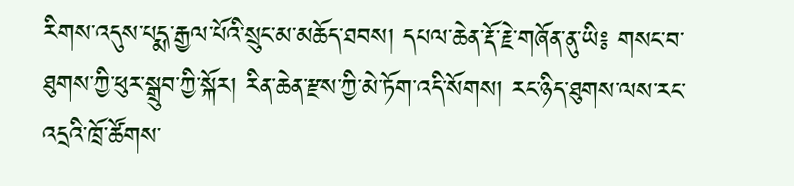རིགས་འདུས་པདྨ་རྒྱལ་པོའི་སྲུང་མ་མཆོད་ཐབས། དཔལ་ཆེན་རྡོ་རྗེ་གཞོན་ནུ་ཡི༔ གསང་བ་ཐུགས་ཀྱི་ཕུར་སྒྲུབ་ཀྱི་སྐོར། རིན་ཆེན་རྫས་ཀྱི་མེ་ཏོག་འདི་སོགས། རང་ཉིད་ཐུགས་ལས་རང་འདྲའི་ཁྲོ་ཚོགས་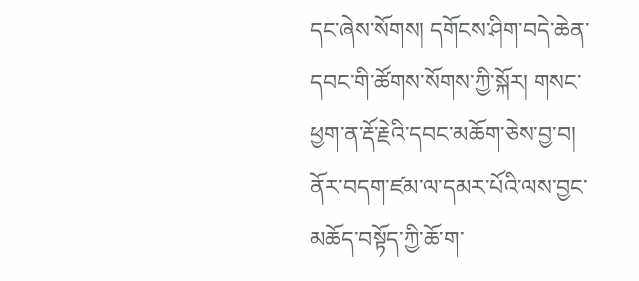དང་ཞེས་སོགས། དགོངས་ཤིག་བདེ་ཆེན་དབང་གི་ཚོགས་སོགས་ཀྱི་སྐོར། གསང་ཕྱག་ན་རྡོ་རྗེའི་དབང་མཆོག་ཅེས་བྱ་བ། ནོར་བདག་ཛམ་ལ་དམར་པོའི་ལས་བྱང་མཆོད་བསྟོད་ཀྱི་ཆོ་ག་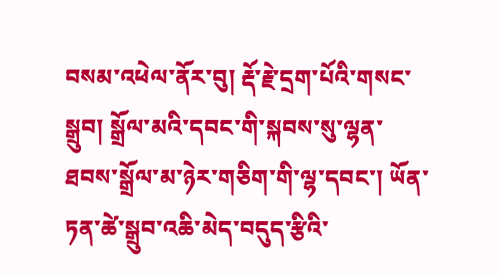བསམ་འཕེལ་ནོར་བུ། རྡོ་རྗེ་དྲག་པོའི་གསང་སྒྲུབ། སྒྲོལ་མའི་དབང་གི་སྐབས་སུ་ལྷན་ཐབས་སྒྲོལ་མ་ཉེར་གཅིག་གི་ལྷ་དབང་། ཡོན་ཏན་ཚེ་སྒྲུབ་འཆི་མེད་བདུད་རྩིའི་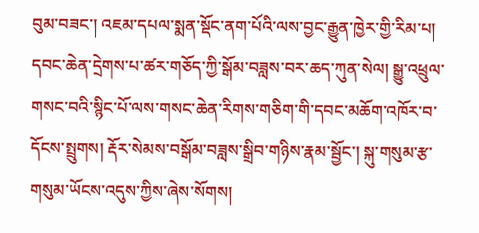བུམ་བཟང་། འཇམ་དཔལ་སྨན་སྡོང་ནག་པོའི་ལས་བྱང་རྒྱུན་ཁྱེར་གྱི་རིམ་པ། དབང་ཆེན་དྲེགས་པ་ཚར་གཅོད་ཀྱི་སྒོམ་བཟླས་བར་ཆད་ཀུན་སེལ། སྒྱུ་འཕྲུལ་གསང་བའི་སྙིང་པོ་ལས་གསང་ཆེན་རིགས་གཅིག་གི་དབང་མཆོག་འཁོར་བ་དོངས་སྤྲུགས། རྡོར་སེམས་བསྒོམ་བཟླས་སྒྲིབ་གཉིས་རྣམ་སྦྱོང་། སྐུ་གསུམ་རྩ་གསུམ་ཡོངས་འདུས་ཀྱིས་ཞེས་སོགས།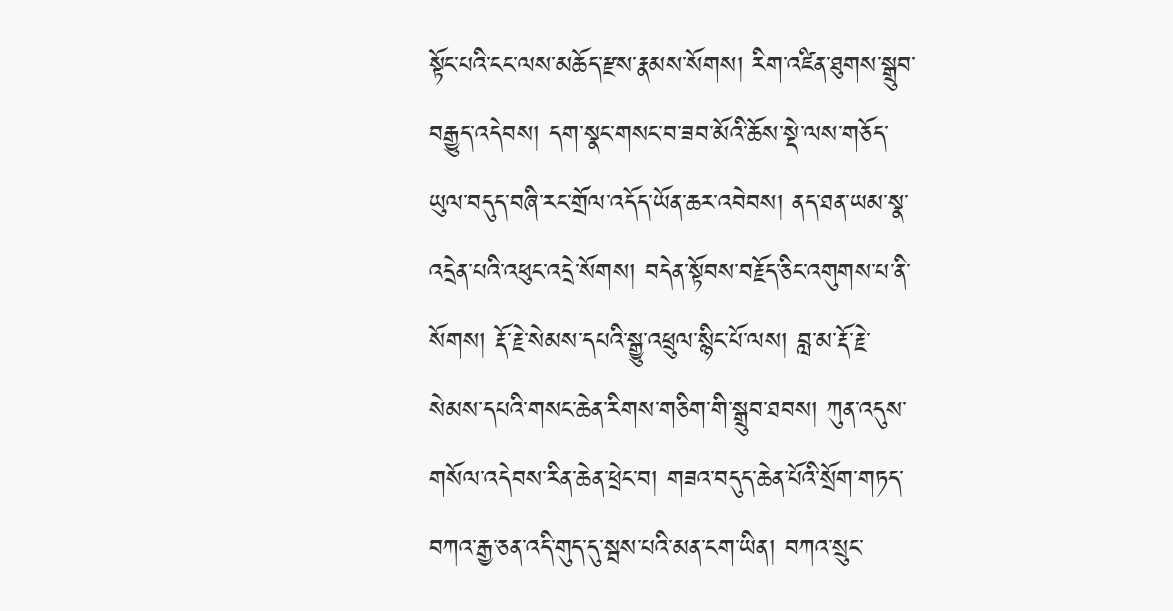སྟོང་པའི་ངང་ལས་མཆོད་རྫས་རྣམས་སོགས། རིག་འཛིན་ཐུགས་སྒྲུབ་བརྒྱུད་འདེབས། དག་སྣང་གསང་བ་ཟབ་མོའི་ཆོས་སྡེ་ལས་གཅོད་ཡུལ་བདུད་བཞི་རང་གྲོལ་འདོད་ཡོན་ཆར་འབེབས། ནད་ཐན་ཡམ་སྣ་འདྲེན་པའི་འཕུང་འདྲེ་སོགས། བདེན་སྟོབས་བརྗོད་ཅིང་འགུགས་པ་ནི་སོགས། རྡོ་རྗེ་སེམས་དཔའི་སྒྱུ་འཕྲུལ་སྙིང་པོ་ལས། བླ་མ་རྡོ་རྗེ་སེམས་དཔའི་གསང་ཆེན་རིགས་གཅིག་གི་སྒྲུབ་ཐབས། ཀུན་འདུས་གསོལ་འདེབས་རིན་ཆེན་ཕྲེང་བ། གཟའ་བདུད་ཆེན་པོའི་སྲོག་གཏད་བཀའ་རྒྱ་ཅན་འདི་གུད་དུ་སྦས་པའི་མན་ངག་ཡིན། བཀའ་སྲུང་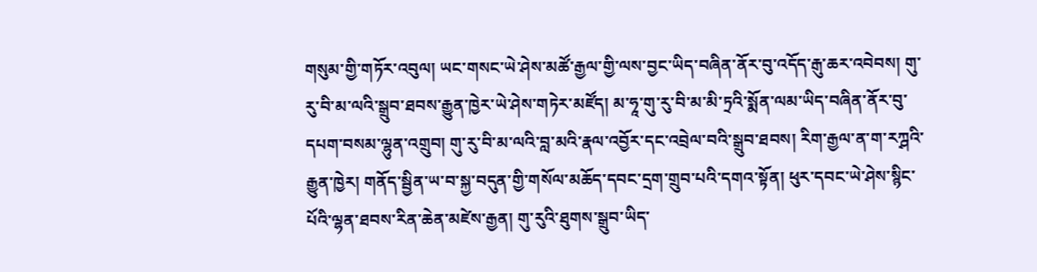གསུམ་གྱི་གཏོར་འབུལ། ཡང་གསང་ཡེ་ཤེས་མཚོ་རྒྱལ་གྱི་ལས་བྱང་ཡིད་བཞིན་ནོར་བུ་འདོད་རྒུ་ཆར་འབེབས། གུ་རུ་བི་མ་ལའི་སྒྲུབ་ཐབས་རྒྱུན་ཁྱེར་ཡེ་ཤེས་གཏེར་མཛོད། མ་ཧཱ་གུ་རུ་བི་མ་མི་ཏྲའི་སྨོན་ལམ་ཡིད་བཞིན་ནོར་བུ་དཔག་བསམ་ལྷུན་འགྲུབ། གུ་རུ་བི་མ་ལའི་བླ་མའི་རྣལ་འབྱོར་དང་འབྲེལ་བའི་སྒྲུབ་ཐབས། རིག་རྒྱལ་ན་ག་རཀྴའི་རྒྱུན་ཁྱེར། གནོད་སྦྱིན་ཡ་བ་སྐྱ་བདུན་གྱི་གསོལ་མཆོད་དབང་དྲག་གྲུབ་པའི་དགའ་སྟོན། ཕུར་དབང་ཡེ་ཤེས་སྙིང་པོའི་ལྷན་ཐབས་རིན་ཆེན་མཛེས་རྒྱན། གུ་རུའི་ཐུགས་སྒྲུབ་ཡིད་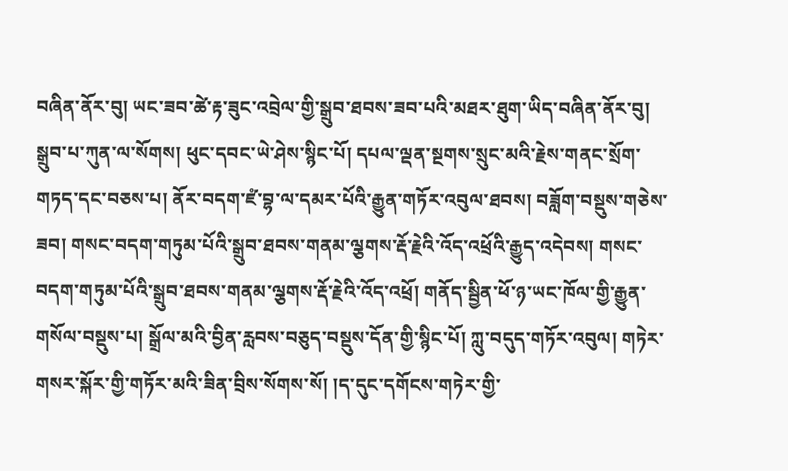བཞིན་ནོར་བུ། ཡང་ཟབ་ཚེ་རྟ་ཟུང་འབྲེལ་གྱི་སྒྲུབ་ཐབས་ཟབ་པའི་མཐར་ཐུག་ཡིད་བཞིན་ནོར་བུ། སྒྲུབ་པ་ཀུན་ལ་སོགས། ཕུང་དབང་ཡེ་ཤེས་སྙིང་པོ། དཔལ་ལྡན་སྔགས་སྲུང་མའི་རྗེས་གནང་སྲོག་གཏད་དང་བཅས་པ། ནོར་བདག་ཛཾ་བྷ་ལ་དམར་པོའི་རྒྱུན་གཏོར་འབུལ་ཐབས། བཟློག་བསྡུས་གཅེས་ཟབ། གསང་བདག་གཏུམ་པོའི་སྒྲུབ་ཐབས་གནམ་ལྕགས་རྡོ་རྗེའི་འོད་འཕྲོའི་རྒྱུད་འདེབས། གསང་བདག་གཏུམ་པོའི་སྒྲུབ་ཐབས་གནམ་ལྕགས་རྡོ་རྗེའི་འོད་འཕྲོ། གནོད་སྦྱིན་ཕོ་ཉ་ཡང་ཁོལ་གྱི་རྒྱུན་གསོལ་བསྡུས་པ། སྒྲོལ་མའི་བྱིན་རླབས་བཅུད་བསྡུས་དོན་གྱི་སྙིང་པོ། ཀླུ་བདུད་གཏོར་འབུལ། གཏེར་གསར་སྐོར་གྱི་གཏོར་མའི་ཟིན་བྲིས་སོགས་སོ། །ད་དུང་དགོངས་གཏེར་གྱི་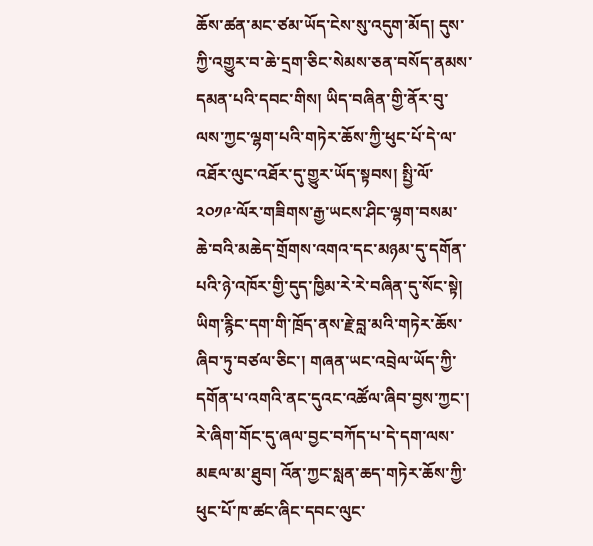ཆོས་ཚན་མང་ཙམ་ཡོད་ངེས་སུ་འདུག་མོད། དུས་ཀྱི་འགྱུར་བ་ཆེ་དྲག་ཅིང་སེམས་ཅན་བསོད་ནམས་དམན་པའི་དབང་གིས། ཡིད་བཞིན་གྱི་ནོར་བུ་ལས་ཀྱང་ལྷག་པའི་གཏེར་ཆོས་ཀྱི་ཕུང་པོ་དེ་ལ་འཐོར་ལུང་འཐོར་དུ་གྱུར་ཡོད་སྟབས། སྤྱི་ལོ་༢༠༡༩་ལོར་གཟིགས་རྒྱ་ཡངས་ཤིང་ལྷག་བསམ་ཆེ་བའི་མཆེད་གྲོགས་འགའ་དང་མཉམ་དུ་དགོན་པའི་ཉེ་འཁོར་གྱི་དུད་ཁྱིམ་རེ་རེ་བཞིན་དུ་སོང་སྟེ། ཡིག་རྙིང་དག་གི་ཁྲོད་ནས་རྗེ་བླ་མའི་གཏེར་ཆོས་ཞིབ་ཏུ་བཙལ་ཅིང་། གཞན་ཡང་འབྲེལ་ཡོད་ཀྱི་དགོན་པ་འགའི་ནང་དུའང་འཚོལ་ཞིབ་བྱས་ཀྱང་། རེ་ཞིག་གོང་དུ་ཞལ་བྱང་བཀོད་པ་དེ་དག་ལས་མཇལ་མ་ཐུབ། འོན་ཀྱང་སླན་ཆད་གཏེར་ཆོས་ཀྱི་ཕུང་པོ་ཁ་ཚང་ཞིང་དབང་ལུང་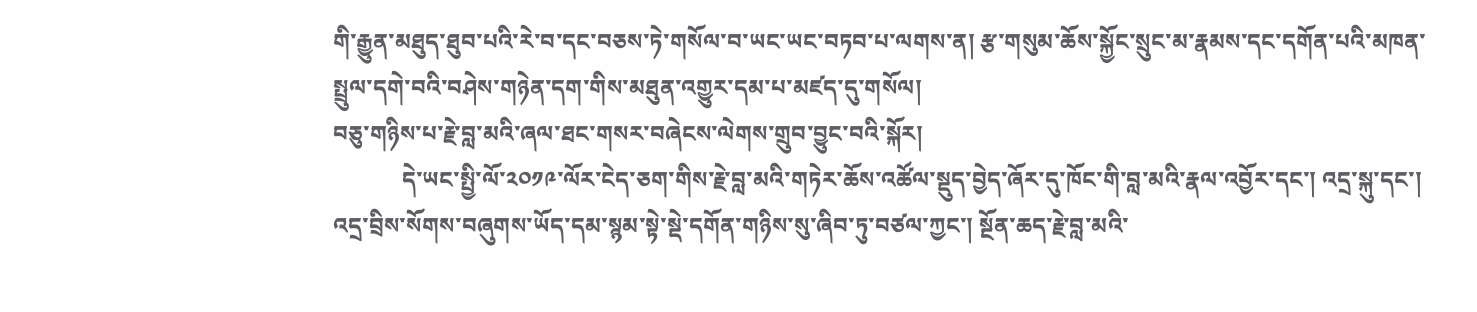གི་རྒྱུན་མཐུད་ཐུབ་པའི་རེ་བ་དང་བཅས་ཏེ་གསོལ་བ་ཡང་ཡང་བཏབ་པ་ལགས་ན། རྩ་གསུམ་ཆོས་སྐྱོང་སྲུང་མ་རྣམས་དང་དགོན་པའི་མཁན་སྤྲུལ་དགེ་བའི་བཤེས་གཉེན་དག་གིས་མཐུན་འགྱུར་དམ་པ་མཛད་དུ་གསོལ།
བཅུ་གཉིས་པ་རྗེ་བླ་མའི་ཞལ་ཐང་གསར་བཞེངས་ལེགས་གྲུབ་བྱུང་བའི་སྐོར།
            དེ་ཡང་སྤྱི་ལོ་༢༠༡༩་ལོར་ངེད་ཅག་གིས་རྗེ་བླ་མའི་གཏེར་ཆོས་འཚོལ་སྡུད་བྱེད་ཞོར་དུ་ཁོང་གི་བླ་མའི་རྣལ་འབྱོར་དང་། འདྲ་སྐུ་དང་། འདྲ་བྲིས་སོགས་བཞུགས་ཡོད་དམ་སྙམ་སྟེ་སྡེ་དགོན་གཉིས་སུ་ཞིབ་ཏུ་བཙལ་ཀྱང་། སྔོན་ཆད་རྗེ་བླ་མའི་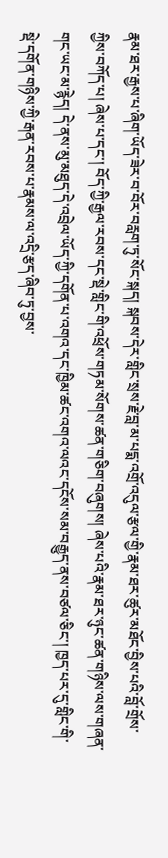རྣམ་ཐར་རྒྱས་པ་ཞིག་ཡོད་ཟེར་བ་བོར་བརླག་ཏུ་སོང་སྐད། སྐབས་དེར་གླིང་སྲས་རྗེ་བླ་མ་པདྨ་འགྲོ་འདུལ་རྩལ་གྱི་རྣམ་ཐར་ཚུར་མཐོང་བྱིས་པའི་བློ་གྲོས་ཀྱིས་བཀོད་པ། ཞེས་པ་དང་། བོད་ཀྱི་རྒྱལ་རབས་དང་སྡེ་གླིང་གི་འཕྲོས་གཏམ་སོགས་ཚན་གཅིག་བཞུགས། ཞེས་པའི་རྣམ་ཐར་ཉུང་ཚན་གཉིས་ལས་གཞན་གང་ཡང་མ་རྙེད། དེ་ནས་མུ་མཐུད་དེ་འབྲེལ་ཡོད་ཀྱི་དགོན་པ་འགའ་དང་ཁྱིམ་ཚང་འགའ་ལའང་དངོས་སམ་བརྒྱུད་ནས་བཙལ་ཅིང་། ཁྱད་པར་དུ་གླིང་གི་སྡེ་དགོན་གཉིས་ཀྱི་རྒན་རབས་པ་རྣམས་ལ་འདྲི་རྩད་ཞིབ་ཏུ་བྱས་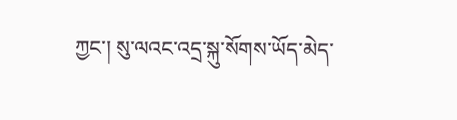ཀྱང་། སུ་ལའང་འདྲ་སྐུ་སོགས་ཡོད་མེད་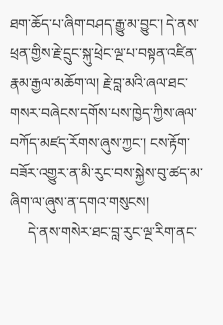ཐག་ཆོད་པ་ཞིག་བཤད་རྒྱུ་མ་བྱུང་། དེ་ནས་ཕྲན་གྱིས་རྗེ་དྲུང་སྐུ་ཕྲེང་ལྔ་པ་བསྟན་འཛིན་རྣམ་རྒྱལ་མཆོག་ལ། རྗེ་བླ་མའི་ཞལ་ཐང་གསར་བཞེངས་དགོས་པས་ཁྱེད་ཀྱིས་ཞལ་བཀོད་མཛད་རོགས་ཞུས་ཀྱང་། ངས་རྟོག་བཟོར་འགྱུར་ན་མི་རུང་བས་སྐྱེས་བུ་ཚད་མ་ཞིག་ལ་ཞུས་ན་དགའ་གསུངས།
     དེ་ནས་གསེར་ཐང་བླ་རུང་ལྔ་རིག་ནང་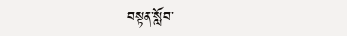བསྟན་སློབ་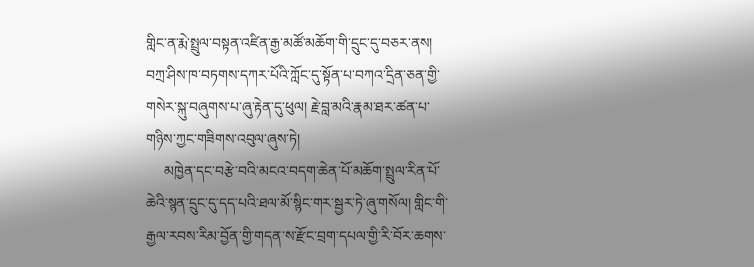གླིང་ན་རྨེ་སྤྲུལ་བསྟན་འཛིན་རྒྱ་མཚོ་མཆོག་གི་དྲུང་དུ་བཅར་ནས། བཀྲ་ཤིས་ཁ་བཏགས་དཀར་པོའི་ཀློང་དུ་སྟོན་པ་བཀའ་དྲིན་ཅན་གྱི་གསེར་སྐུ་བཞུགས་པ་ཞུ་རྟེན་དུ་ཕུལ། རྗེ་བླ་མའི་རྣམ་ཐར་ཚན་པ་གཉིས་ཀྱང་གཟིགས་འབུལ་ཞུས་ཏེ།
     མཁྱེན་དང་བརྩེ་བའི་མངའ་བདག་ཆེན་པོ་མཆོག་སྤྲུལ་རིན་པོ་ཆེའི་སྙན་དྲུང་དུ་དད་པའི་ཐལ་མོ་སྙིང་གར་སྦྱར་ཏེ་ཞུ་གསོལ། གླིང་གི་རྒྱལ་རབས་རིམ་བྱོན་གྱི་གདན་ས་རྫོང་བྲག་དཔལ་གྱི་རི་བོར་ཆགས་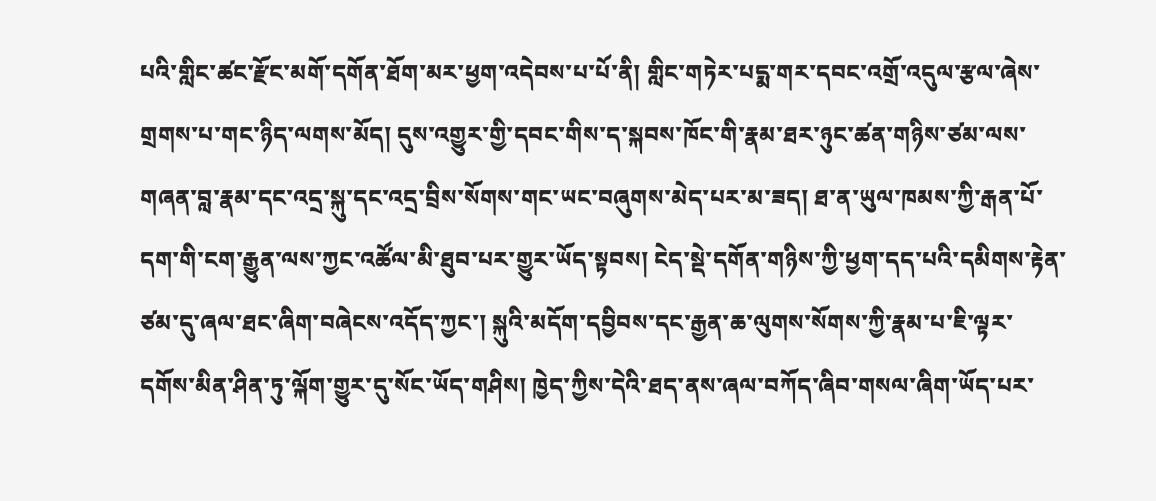པའི་གླིང་ཚང་རྫོང་མགོ་དགོན་ཐོག་མར་ཕྱག་འདེབས་པ་པོ་ནི། གླིང་གཏེར་པདྨ་གར་དབང་འགྲོ་འདུལ་རྩལ་ཞེས་གྲགས་པ་གང་ཉིད་ལགས་མོད། དུས་འགྱུར་གྱི་དབང་གིས་ད་སྐབས་ཁོང་གི་རྣམ་ཐར་ཉུང་ཚན་གཉིས་ཙམ་ལས་གཞན་བླ་རྣམ་དང་འདྲ་སྐུ་དང་འདྲ་བྲིས་སོགས་གང་ཡང་བཞུགས་མེད་པར་མ་ཟད། ཐ་ན་ཡུལ་ཁམས་ཀྱི་རྒན་པོ་དག་གི་ངག་རྒྱུན་ལས་ཀྱང་འཚོལ་མི་ཐུབ་པར་གྱུར་ཡོད་སྟབས། ངེད་སྡེ་དགོན་གཉིས་ཀྱི་ཕྱག་དད་པའི་དམིགས་རྟེན་ཙམ་དུ་ཞལ་ཐང་ཞིག་བཞེངས་འདོད་ཀྱང་། སྐུའི་མདོག་དབྱིབས་དང་རྒྱན་ཆ་ལུགས་སོགས་ཀྱི་རྣམ་པ་ཇི་ལྟར་དགོས་མིན་ཤིན་ཏུ་ལྐོག་གྱུར་དུ་སོང་ཡོད་གཤིས། ཁྱེད་ཀྱིས་དེའི་ཐད་ནས་ཞལ་བཀོད་ཞིབ་གསལ་ཞིག་ཡོད་པར་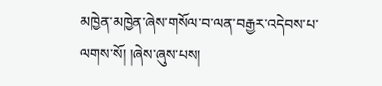མཁྱེན་མཁྱེན་ཞེས་གསོལ་བ་ལན་བརྒྱར་འདེབས་པ་ལགས་སོ། །ཞེས་ཞུས་པས།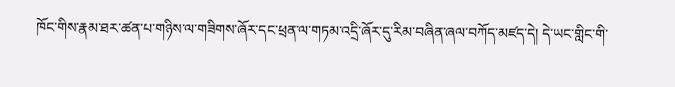ཁོང་གིས་རྣམ་ཐར་ཚན་པ་གཉིས་ལ་གཟིགས་ཞོར་དང་ཕྲན་ལ་གཏམ་འདྲི་ཞོར་དུ་རིམ་བཞིན་ཞལ་བཀོད་མཛད་དེ། དེ་ཡང་གླིང་གི་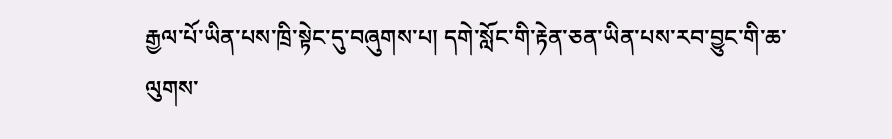རྒྱལ་པོ་ཡིན་པས་ཁྲི་སྟེང་དུ་བཞུགས་པ། དགེ་སློང་གི་རྟེན་ཅན་ཡིན་པས་རབ་བྱུང་གི་ཆ་ལུགས་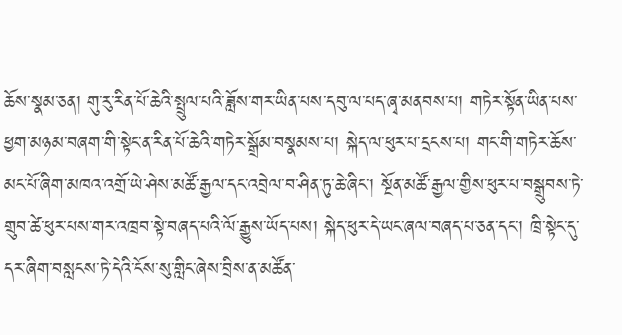ཆོས་སྣམ་ཅན། གུ་རུ་རིན་པོ་ཆེའི་སྤྲུལ་པའི་ཟློས་གར་ཡིན་པས་དབུ་ལ་པད་ཞྭ་མནབས་པ། གཏེར་སྟོན་ཡིན་པས་ཕྱག་མཉམ་བཞག་གི་སྟེང་ན་རིན་པོ་ཆེའི་གཏེར་སྒྲོམ་བསྣམས་པ། སྐེད་ལ་ཕུར་པ་དྲངས་པ། གང་གི་གཏེར་ཆོས་མང་པོ་ཞིག་མཁའ་འགྲོ་ཡེ་ཤེས་མཚོ་རྒྱལ་དང་འབྲེལ་བ་ཤིན་ཏུ་ཆེ་ཞིང་། སྔོན་མཚོ་རྒྱལ་གྱིས་ཕུར་པ་བསྒྲུབས་ཏེ་གྲུབ་ཚེ་ཕུར་པས་གར་འཁྲབ་སྟེ་བཞད་པའི་ལོ་རྒྱུས་ཡོད་པས། སྐེད་ཕུར་དེ་ཡང་ཞལ་བཞད་པ་ཅན་དང་། ཁྲི་སྟེང་དུ་དར་ཞིག་བསླངས་ཏེ་དེའི་ངོས་སུ་གླིང་ཞེས་བྲིས་ན་མཚོན་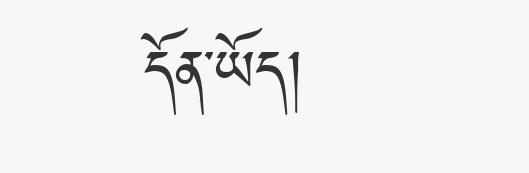དོན་ཡོད།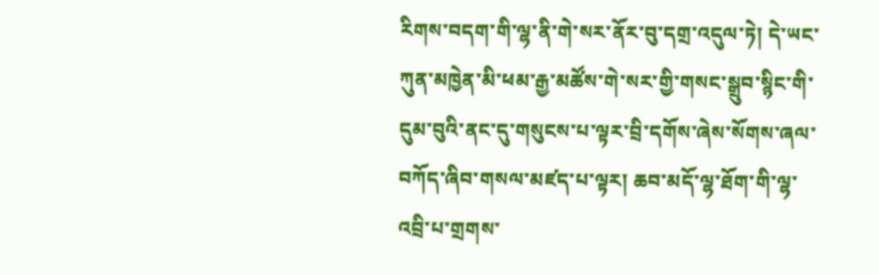རིགས་བདག་གི་ལྷ་ནི་གེ་སར་ནོར་བུ་དགྲ་འདུལ་ཏེ། དེ་ཡང་ཀུན་མཁྱེན་མི་ཕམ་རྒྱ་མཚོས་གེ་སར་གྱི་གསང་སྒྲུབ་སྙིང་གི་དུམ་བུའི་ནང་དུ་གསུངས་པ་ལྟར་བྲི་དགོས་ཞེས་སོགས་ཞལ་བཀོད་ཞིབ་གསལ་མཛད་པ་ལྟར། ཆབ་མདོ་ལྷ་ཐོག་གི་ལྷ་འབྲི་པ་གྲགས་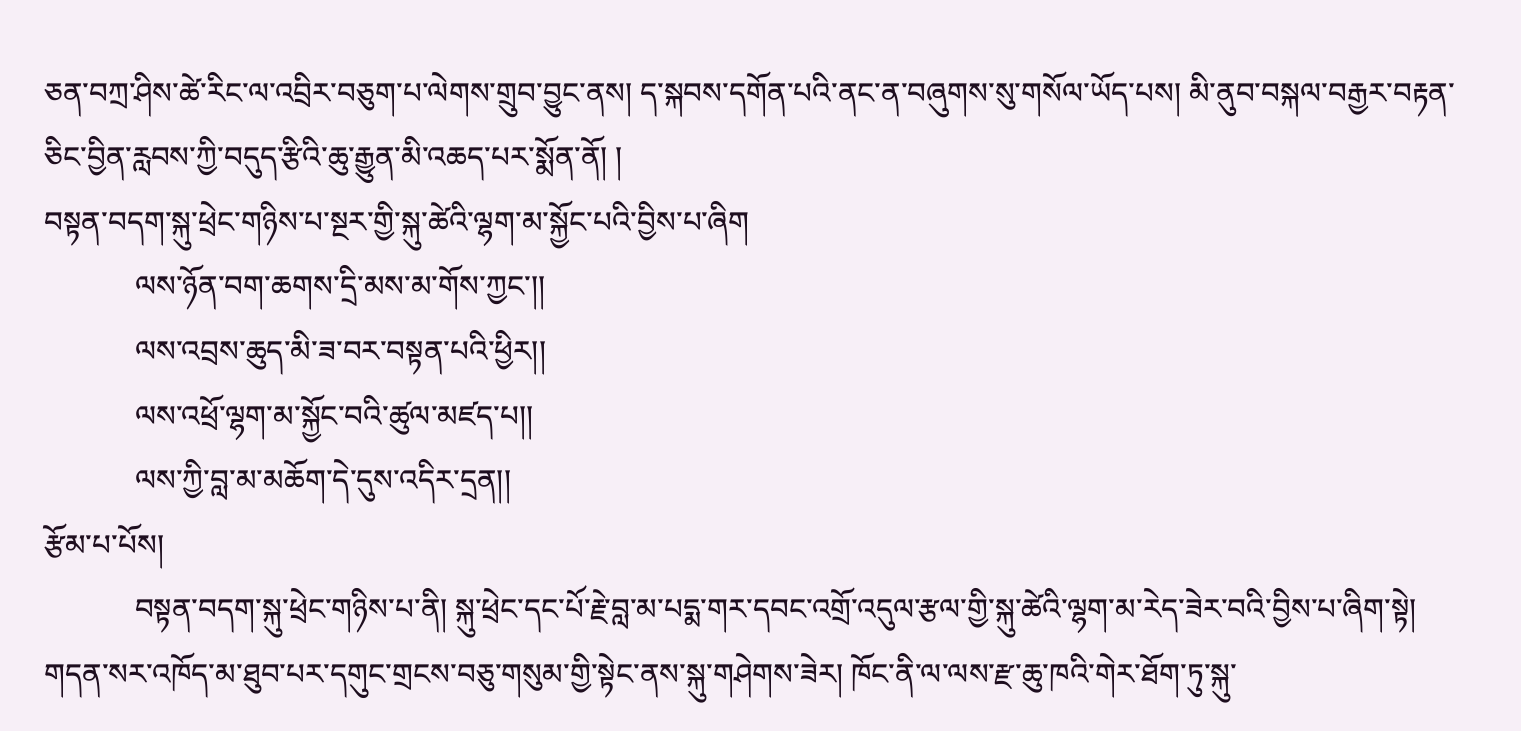ཅན་བཀྲ་ཤིས་ཚེ་རིང་ལ་འབྲིར་བཅུག་པ་ལེགས་གྲུབ་བྱུང་ནས། ད་སྐབས་དགོན་པའི་ནང་ན་བཞུགས་སུ་གསོལ་ཡོད་པས། མི་ནུབ་བསྐལ་བརྒྱར་བརྟན་ཅིང་བྱིན་རླབས་ཀྱི་བདུད་རྩིའི་ཆུ་རྒྱུན་མི་འཆད་པར་སྨོན་ནོ། །
བསྟན་བདག་སྐུ་ཕྲེང་གཉིས་པ་སྔར་གྱི་སྐུ་ཚེའི་ལྷག་མ་སྐྱོང་པའི་བྱིས་པ་ཞིག
            ལས་ཉོན་བག་ཆགས་དྲི་མས་མ་གོས་ཀྱང་།།
            ལས་འབྲས་ཆུད་མི་ཟ་བར་བསྟན་པའི་ཕྱིར།།
            ལས་འཕྲོ་ལྷག་མ་སྐྱོང་བའི་ཚུལ་མཛད་པ།།
            ལས་ཀྱི་བླ་མ་མཆོག་དེ་དུས་འདིར་དྲན།།
རྩོམ་པ་པོས།
            བསྟན་བདག་སྐུ་ཕྲེང་གཉིས་པ་ནི། སྐུ་ཕྲེང་དང་པོ་རྗེ་བླ་མ་པདྨ་གར་དབང་འགྲོ་འདུལ་རྩལ་གྱི་སྐུ་ཚེའི་ལྷག་མ་རེད་ཟེར་བའི་བྱིས་པ་ཞིག་སྟེ། གདན་སར་འཁོད་མ་ཐུབ་པར་དགུང་གྲངས་བཅུ་གསུམ་གྱི་སྟེང་ནས་སྐུ་གཤེགས་ཟེར། ཁོང་ནི་ལ་ལས་རྫ་ཆུ་ཁའི་གེར་ཐོག་ཏུ་སྐུ་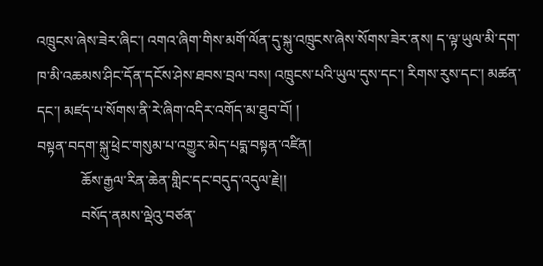འཁྲུངས་ཞེས་ཟེར་ཞིང་། འགའ་ཞིག་གིས་མགོ་ལོན་དུ་སྐུ་འཁྲུངས་ཞེས་སོགས་ཟེར་ནས། ད་ལྟ་ཡུལ་མི་དག་ཁ་མི་འཆམས་ཤིང་དོན་དངོས་ཤེས་ཐབས་བྲལ་བས། འཁྲུངས་པའི་ཡུལ་དུས་དང་། རིགས་རུས་དང་། མཚན་དང་། མཛད་པ་སོགས་ནི་རེ་ཞིག་འདིར་འགོད་མ་ཐུབ་བོ། །
བསྟན་བདག་སྐུ་ཕྲེང་གསུམ་པ་འགྱུར་མེད་པདྨ་བསྟན་འཛིན།
            ཆོས་རྒྱལ་རིན་ཆེན་གླིང་དང་བདུད་འདུལ་རྗེ།།
            བསོད་ནམས་ལྡེའུ་བཙན་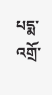པདྨ་འགྲོ་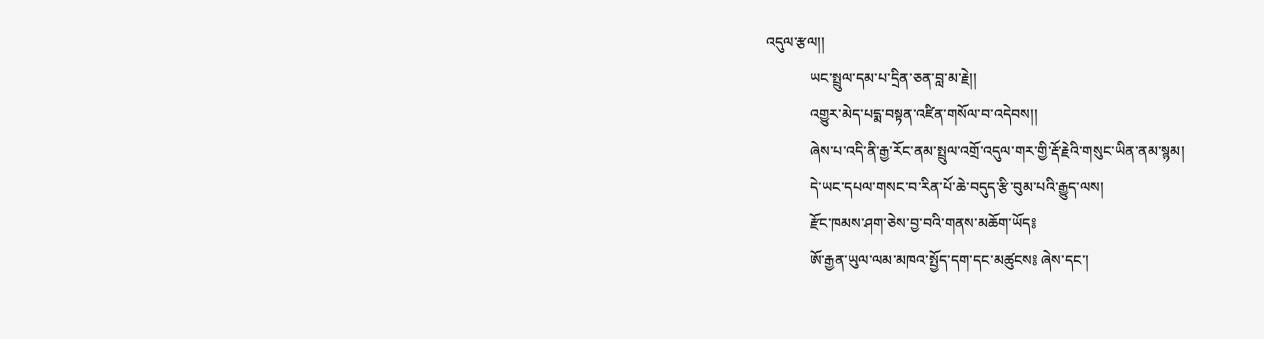འདུལ་རྩལ།།
            ཡང་སྤྲུལ་དམ་པ་དྲིན་ཅན་བླ་མ་རྗེ།།
            འགྱུར་མེད་པདྨ་བསྟན་འཛིན་གསོལ་བ་འདེབས།།
            ཞེས་པ་འདི་ནི་རྒྱ་རོང་ནམ་སྤྲུལ་འགྲོ་འདུལ་གར་གྱི་རྡོ་རྗེའི་གསུང་ཡིན་ནམ་སྙམ།
            དེ་ཡང་དཔལ་གསང་བ་རིན་པོ་ཆེ་བདུད་རྩི་བུམ་པའི་རྒྱུད་ལས།
            རྫོང་ཁམས་ཤག་ཅེས་བྱ་བའི་གནས་མཆོག་ཡོད༔
            ཨོ་རྒྱན་ཡུལ་ལམ་མཁའ་སྤྱོད་དག་དང་མཚུངས༔ ཞེས་དང་།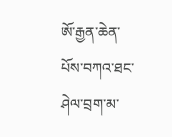ཨོ་རྒྱན་ཆེན་པོས་བཀའ་ཐང་ཤེལ་བྲག་མ་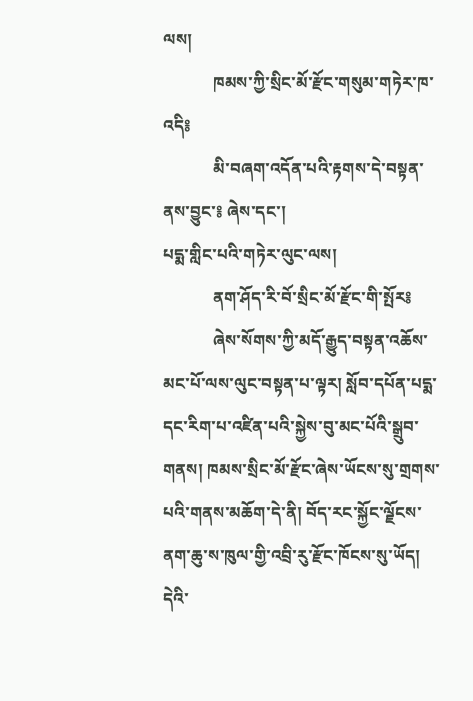ལས།
            ཁམས་ཀྱི་སྲིང་མོ་རྫོང་གསུམ་གཏེར་ཁ་འདི༔
            མི་བཞག་འདོན་པའི་རྟགས་དེ་བསྟན་ནས་བྱུང་༔ ཞེས་དང་།
པདྨ་གླིང་པའི་གཏེར་ལུང་ལས།
            ནག་ཤོད་རི་བོ་སྲིང་མོ་རྫོང་གི་སྤོར༔
            ཞེས་སོགས་ཀྱི་མདོ་རྒྱུད་བསྟན་འཆོས་མང་པོ་ལས་ལུང་བསྟན་པ་ལྟར། སློབ་དཔོན་པདྨ་དང་རིག་པ་འཛིན་པའི་སྐྱེས་བུ་མང་པོའི་སྒྲུབ་གནས། ཁམས་སྲིང་མོ་རྫོང་ཞེས་ཡོངས་སུ་གྲགས་པའི་གནས་མཆོག་དེ་ནི། བོད་རང་སྐྱོང་ལྗོངས་ནག་ཆུ་ས་ཁུལ་གྱི་འབྲི་རུ་རྫོང་ཁོངས་སུ་ཡོད། དེའི་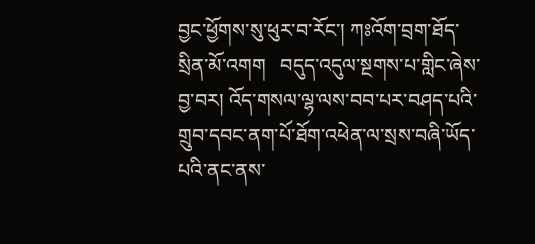བྱང་ཕྱོགས་སུ་ཕུར་བ་རོང་། ཀཿའོག་བྲག་ཐོད་སྲིན་མོ་འགག   བདུད་འདུལ་སྔགས་པ་གླིང་ཞེས་བྱ་བར། འོད་གསལ་ལྷ་ལས་བབ་པར་བཤད་པའི་གྲུབ་དབང་ནག་པོ་ཐོག་འཕེན་ལ་སྲས་བཞི་ཡོད་པའི་ནང་ནས་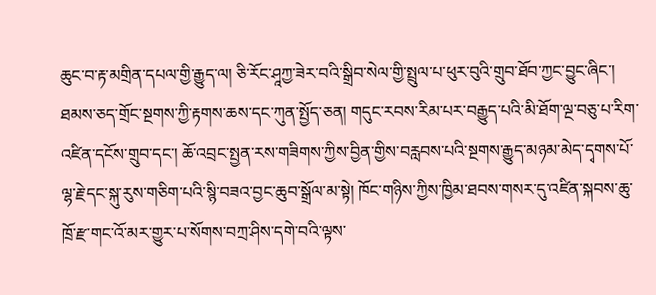ཆུང་བ་རྟ་མགྲིན་དཔལ་གྱི་རྒྱུད་ལ། ཅི་རོང་ཤཱཀྱ་ཟེར་བའི་སྒྲིབ་སེལ་གྱི་སྤྲུལ་པ་ཕུར་བུའི་གྲུབ་ཐོབ་ཀྱང་བྱུང་ཞིང་། ཐམས་ཅད་གྲོང་སྔགས་ཀྱི་རྟགས་ཆས་དང་ཀུན་སྤྱོད་ཅན། གདུང་རབས་རིམ་པར་བརྒྱུད་པའི་མི་ཐོག་ལྔ་བཅུ་པ་རིག་འཛིན་དངོས་གྲུབ་དང་། ཆོ་འབྲང་སྤྱན་རས་གཟིགས་ཀྱིས་བྱིན་གྱིས་བརླབས་པའི་སྔགས་རྒྱུད་མཉམ་མེད་དྭགས་པོ་ལྷ་རྗེ་དང་སྐུ་རུས་གཅིག་པའི་སྙི་བཟའ་བྱང་ཆུབ་སྒྲོལ་མ་སྟེ། ཁོང་གཉིས་ཀྱིས་ཁྱིམ་ཐབས་གསར་དུ་འཛིན་སྐབས་ཆུ་ཁྲོ་རྫ་གང་འོ་མར་གྱུར་པ་སོགས་བཀྲ་ཤིས་དགེ་བའི་ལྟས་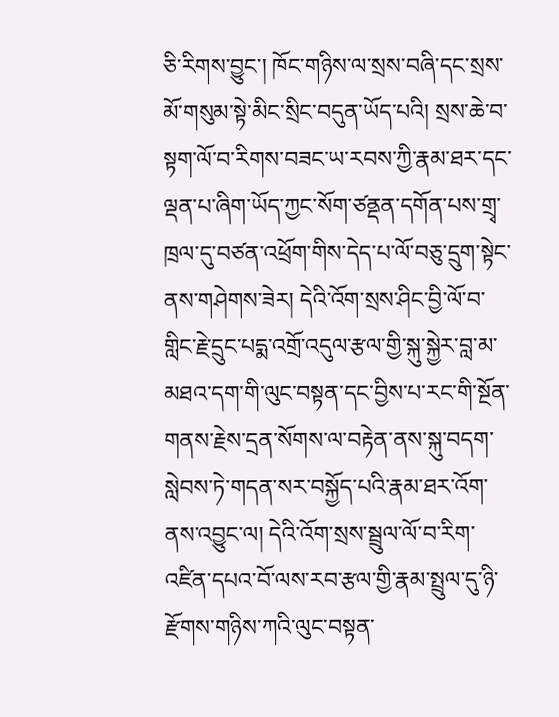ཅི་རིགས་བྱུང་། ཁོང་གཉིས་ལ་སྲས་བཞི་དང་སྲས་མོ་གསུམ་སྟེ་མིང་སྲིང་བདུན་ཡོད་པའི། སྲས་ཆེ་བ་སྟག་ལོ་བ་རིགས་བཟང་ཡ་རབས་ཀྱི་རྣམ་ཐར་དང་ལྡན་པ་ཞིག་ཡོད་ཀྱང་སོག་ཙནྡན་དགོན་པས་གྲྭ་ཁྲལ་དུ་བཙན་འཕྲོག་གིས་དེད་པ་ལོ་བཅུ་དྲུག་སྟེང་ནས་གཤེགས་ཟེར། དེའི་འོག་སྲས་ཤིང་བྱི་ལོ་བ་གླིང་རྗེ་དྲུང་པདྨ་འགྲོ་འདུལ་རྩལ་གྱི་སྐུ་སྐྱེར་བླ་མ་མཐའ་དག་གི་ལུང་བསྟན་དང་བྱིས་པ་རང་གི་སྔོན་གནས་རྗེས་དྲན་སོགས་ལ་བརྟེན་ནས་སྐུ་བདག་སླེབས་ཏེ་གདན་སར་བསྐྱོད་པའི་རྣམ་ཐར་འོག་ནས་འབྱུང་ལ། དེའི་འོག་སྲས་སྦྲུལ་ལོ་བ་རིག་འཛིན་དཔའ་བོ་ལས་རབ་རྩལ་གྱི་རྣམ་སྤྲུལ་དུ་ཉི་རྫོགས་གཉིས་ཀའི་ལུང་བསྟན་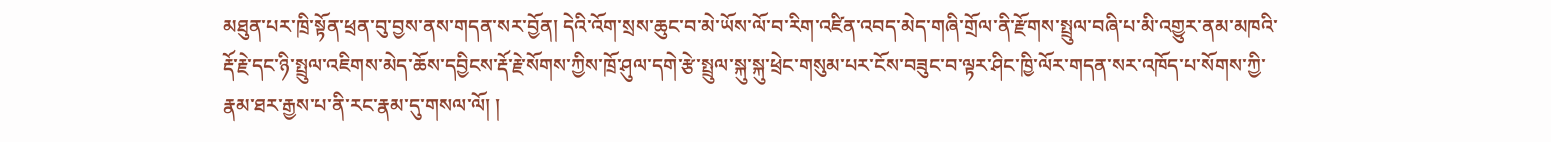མཐུན་པར་ཁྲི་སྟོན་ཕྲན་བུ་བྱས་ནས་གདན་སར་བྱོན། དེའི་འོག་སྲས་ཆུང་བ་མེ་ཡོས་ལོ་བ་རིག་འཛིན་འབད་མེད་གཞི་གྲོལ་ནི་རྫོགས་སྤྲུལ་བཞི་པ་མི་འགྱུར་ནམ་མཁའི་རྡོ་རྗེ་དང་ཉི་སྤྲུལ་འཇིགས་མེད་ཆོས་དབྱིངས་རྡོ་རྗེ་སོགས་ཀྱིས་ཁྲོ་ཤུལ་དགེ་རྩེ་སྤྲུལ་སྐུ་སྐུ་ཕྲེང་གསུམ་པར་ངོས་བཟུང་བ་ལྟར་ཤིང་ཁྱི་ལོར་གདན་སར་འཁོད་པ་སོགས་ཀྱི་རྣམ་ཐར་རྒྱས་པ་ནི་རང་རྣམ་དུ་གསལ་ལོ། །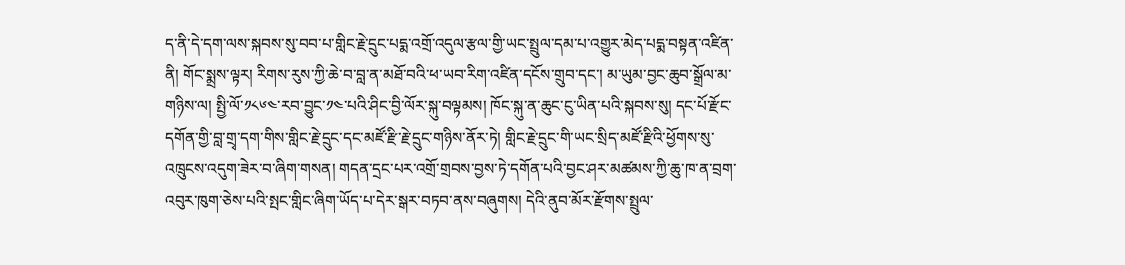ད་ནི་དེ་དག་ལས་སྐབས་སུ་བབ་པ་གླིང་རྗེ་དྲུང་པདྨ་འགྲོ་འདུལ་རྩལ་གྱི་ཡང་སྤྲུལ་དམ་པ་འགྱུར་མེད་པདྨ་བསྟན་འཛིན་ནི། གོང་སྨྲས་ལྟར། རིགས་རུས་ཀྱི་ཆེ་བ་བླ་ན་མཐོ་བའི་ཕ་ཡབ་རིག་འཛིན་དངོས་གྲུབ་དང་། མ་ཡུམ་བྱང་ཆུབ་སྒྲོལ་མ་གཉིས་ལ། སྤྱི་ལོ་༡༨༦༤་རབ་བྱུང་༡༤་པའི་ཤིང་བྱི་ལོར་སྐུ་བལྟམས། ཁོང་སྐུ་ན་ཆུང་ངུ་ཡིན་པའི་སྐབས་སུ། དང་པོ་རྫོང་དགོན་གྱི་བླ་གྲྭ་དག་གིས་གླིང་རྗེ་དྲུང་དང་མཛོ་རྫི་རྗེ་དྲུང་གཉིས་ནོར་ཏེ། གླིང་རྗེ་དྲུང་གི་ཡང་སྲིད་མཛོ་རྫིའི་ཕྱོགས་སུ་འཁྲུངས་འདུག་ཟེར་བ་ཞིག་གསན། གདན་དྲང་པར་འགྲོ་གྲབས་བྱས་ཏེ་དགོན་པའི་བྱང་ཤར་མཚམས་ཀྱི་ཆུ་ཁ་ན་བྲག་འབུར་ཁུག་ཅེས་པའི་སྤང་གླིང་ཞིག་ཡོད་པ་དེར་སྒར་བཏབ་ནས་བཞུགས། དེའི་ནུབ་མོར་རྫོགས་སྤྲུལ་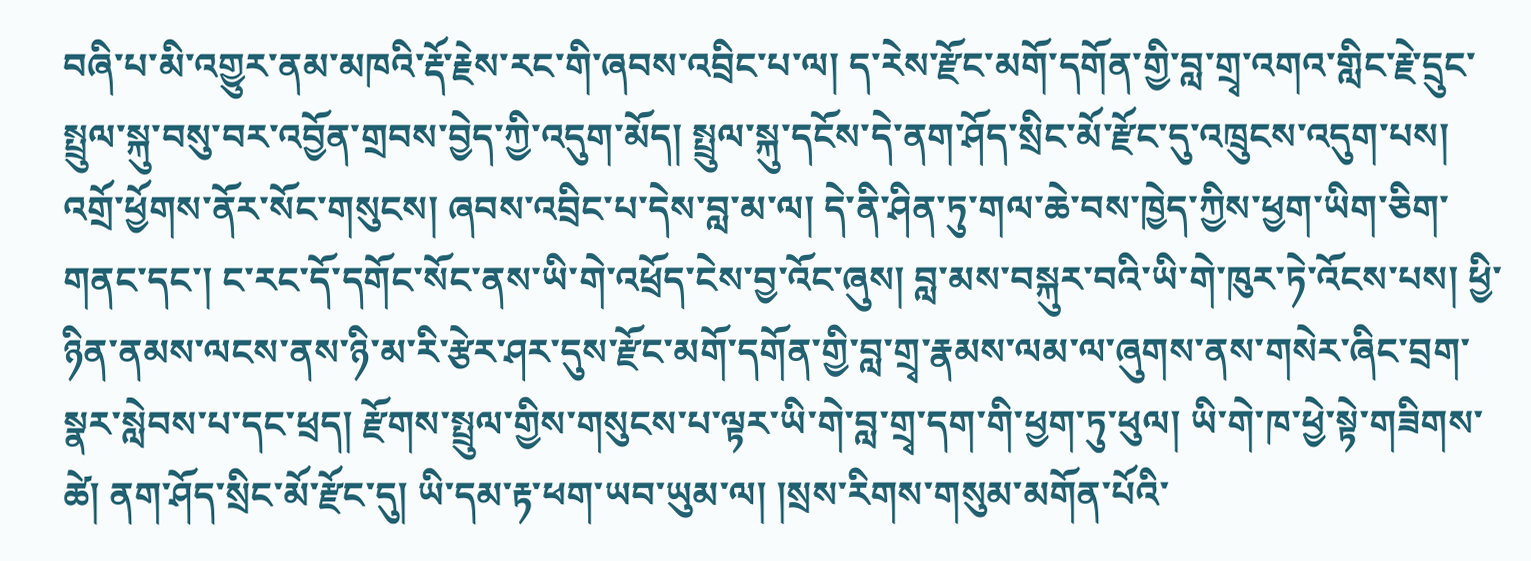བཞི་པ་མི་འགྱུར་ནམ་མཁའི་རྡོ་རྗེས་རང་གི་ཞབས་འབྲིང་པ་ལ། ད་རེས་རྫོང་མགོ་དགོན་གྱི་བླ་གྲྭ་འགའ་གླིང་རྗེ་དྲུང་སྤྲུལ་སྐུ་བསུ་བར་འབྱོན་གྲབས་བྱེད་ཀྱི་འདུག་མོད། སྤྲུལ་སྐུ་དངོས་དེ་ནག་ཤོད་སྲིང་མོ་རྫོང་དུ་འཁྲུངས་འདུག་པས། འགྲོ་ཕྱོགས་ནོར་སོང་གསུངས། ཞབས་འབྲིང་པ་དེས་བླ་མ་ལ། དེ་ནི་ཤིན་ཏུ་གལ་ཆེ་བས་ཁྱེད་ཀྱིས་ཕྱག་ཡིག་ཅིག་གནང་དང་། ང་རང་དོ་དགོང་སོང་ནས་ཡི་གེ་འཕྲོད་ངེས་བྱ་འོང་ཞུས། བླ་མས་བསྐུར་བའི་ཡི་གེ་ཁུར་ཏེ་འོངས་པས། ཕྱི་ཉིན་ནམས་ལངས་ནས་ཉི་མ་རི་རྩེར་ཤར་དུས་རྫོང་མགོ་དགོན་གྱི་བླ་གྲྭ་རྣམས་ལམ་ལ་ཞུགས་ནས་གསེར་ཞིང་བྲག་སྣར་སླེབས་པ་དང་ཕྲད། རྫོགས་སྤྲུལ་གྱིས་གསུངས་པ་ལྟར་ཡི་གེ་བླ་གྲྭ་དག་གི་ཕྱག་ཏུ་ཕུལ། ཡི་གེ་ཁ་ཕྱེ་སྟེ་གཟིགས་ཚེ། ནག་ཤོད་སྲིང་མོ་རྫོང་དུ། ཡི་དམ་རྟ་ཕག་ཡབ་ཡུམ་ལ། །སྲས་རིགས་གསུམ་མགོན་པོའི་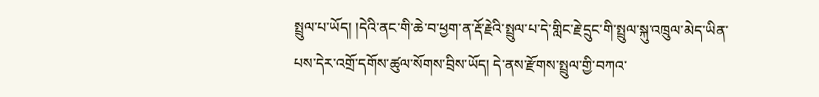སྤྲུལ་པ་ཡོད། །དེའི་ནང་གི་ཆེ་བ་ཕྱག་ན་རྡོ་རྗེའི་སྤྲུལ་པ་དེ་གླིང་རྗེ་དྲུང་གི་སྤྲུལ་སྐུ་འཁྲུལ་མེད་ཡིན་པས་དེར་འགྲོ་དགོས་ཚུལ་སོགས་བྲིས་ཡོད། དེ་ནས་རྫོགས་སྤྲུལ་གྱི་བཀའ་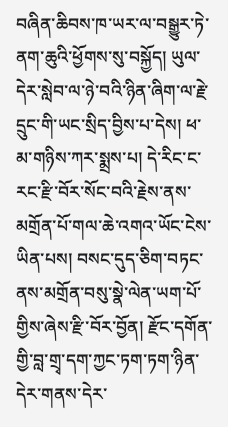བཞིན་ཆིབས་ཁ་ཡར་ལ་བསྒྱུར་ཏེ་ནག་ཆུའི་ཕྱོགས་སུ་བསྐྱོད། ཡུལ་དེར་སླེབ་ལ་ཉེ་བའི་ཉིན་ཞིག་ལ་རྗེ་དྲུང་གི་ཡང་སྲིད་བྱིས་པ་དེས། ཕ་མ་གཉིས་ཀར་སྨྲས་པ། དེ་རིང་ང་རང་རྫི་བོར་སོང་བའི་རྗེས་ནས་མགྲོན་པོ་གལ་ཆེ་འགའ་ཡོང་ངེས་ཡིན་པས། བསང་དུད་ཅིག་བཏང་ནས་མགྲོན་བསུ་སྣེ་ལེན་ཡག་པོ་གྱིས་ཞེས་རྫི་བོར་བྱོན། རྫོང་དགོན་གྱི་བླ་གྲྭ་དག་ཀྱང་ཏག་ཏག་ཉིན་དེར་གནས་དེར་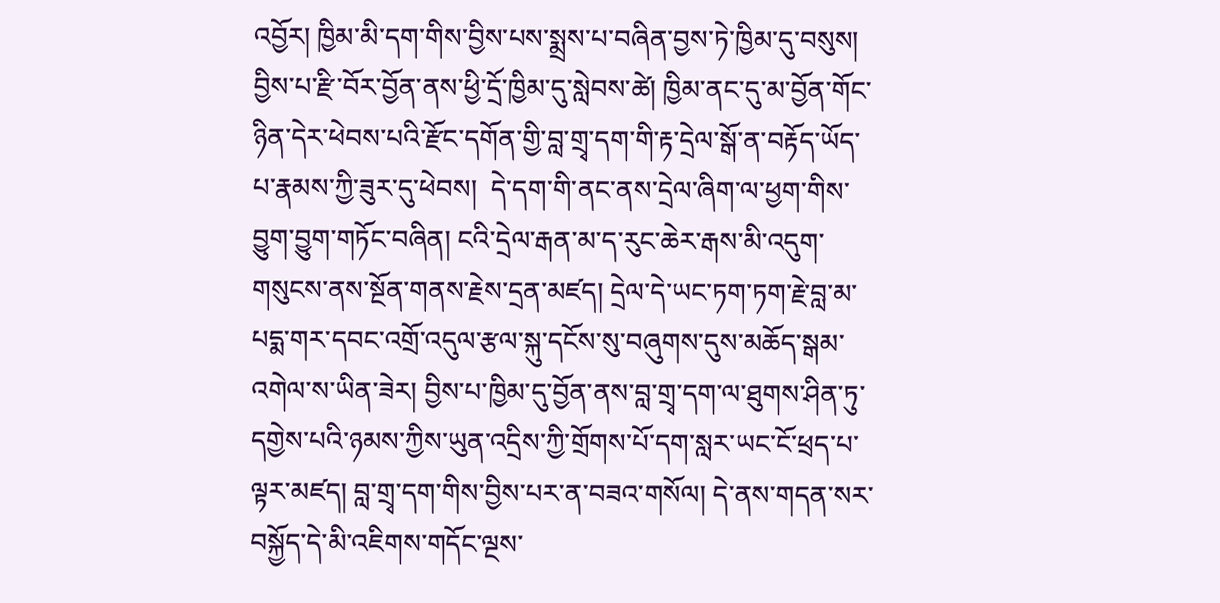འབྱོར། ཁྱིམ་མི་དག་གིས་བྱིས་པས་སྨྲས་པ་བཞིན་བྱས་ཏེ་ཁྱིམ་དུ་བསུས། བྱིས་པ་རྫི་བོར་བྱོན་ནས་ཕྱི་དྲོ་ཁྱིམ་དུ་སླེབས་ཚེ། ཁྱིམ་ནང་དུ་མ་བྱོན་གོང་ཉིན་དེར་ཕེབས་པའི་རྫོང་དགོན་གྱི་བླ་གྲྭ་དག་གི་རྟ་དྲེལ་སྒོ་ན་བརྟོད་ཡོད་པ་རྣམས་ཀྱི་ཟུར་དུ་ཕེབས།  དེ་དག་གི་ནང་ནས་དྲེལ་ཞིག་ལ་ཕྱག་གིས་བྱུག་བྱུག་གཏོང་བཞིན། ངའི་དྲེལ་རྒན་མ་ད་རུང་ཆེར་རྒས་མི་འདུག་གསུངས་ནས་སྔོན་གནས་རྗེས་དྲན་མཛད། དྲེལ་དེ་ཡང་ཏག་ཏག་རྗེ་བླ་མ་པདྨ་གར་དབང་འགྲོ་འདུལ་རྩལ་སྐུ་དངོས་སུ་བཞུགས་དུས་མཆོད་སྒམ་འགེལ་ས་ཡིན་ཟེར། བྱིས་པ་ཁྱིམ་དུ་བྱོན་ནས་བླ་གྲྭ་དག་ལ་ཐུགས་ཤིན་ཏུ་དགྱེས་པའི་ཉམས་ཀྱིས་ཡུན་འདྲིས་ཀྱི་གྲོགས་པོ་དག་སླར་ཡང་ངོ་ཕྲད་པ་ལྟར་མཛད། བླ་གྲྭ་དག་གིས་བྱིས་པར་ན་བཟའ་གསོལ། དེ་ནས་གདན་སར་བསྐྱོད་དེ་མི་འཇིགས་གདོང་ལྔས་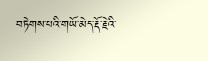བཏེགས་པའི་གཡོ་མེད་རྡོ་རྗེའི་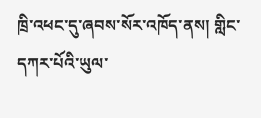ཁྲི་འཕང་དུ་ཞབས་སོར་འཁོད་ནས། གླིང་དཀར་པོའི་ཡུལ་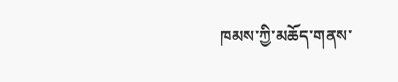ཁམས་ཀྱི་མཆོད་གནས་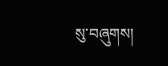སུ་བཞུགས།